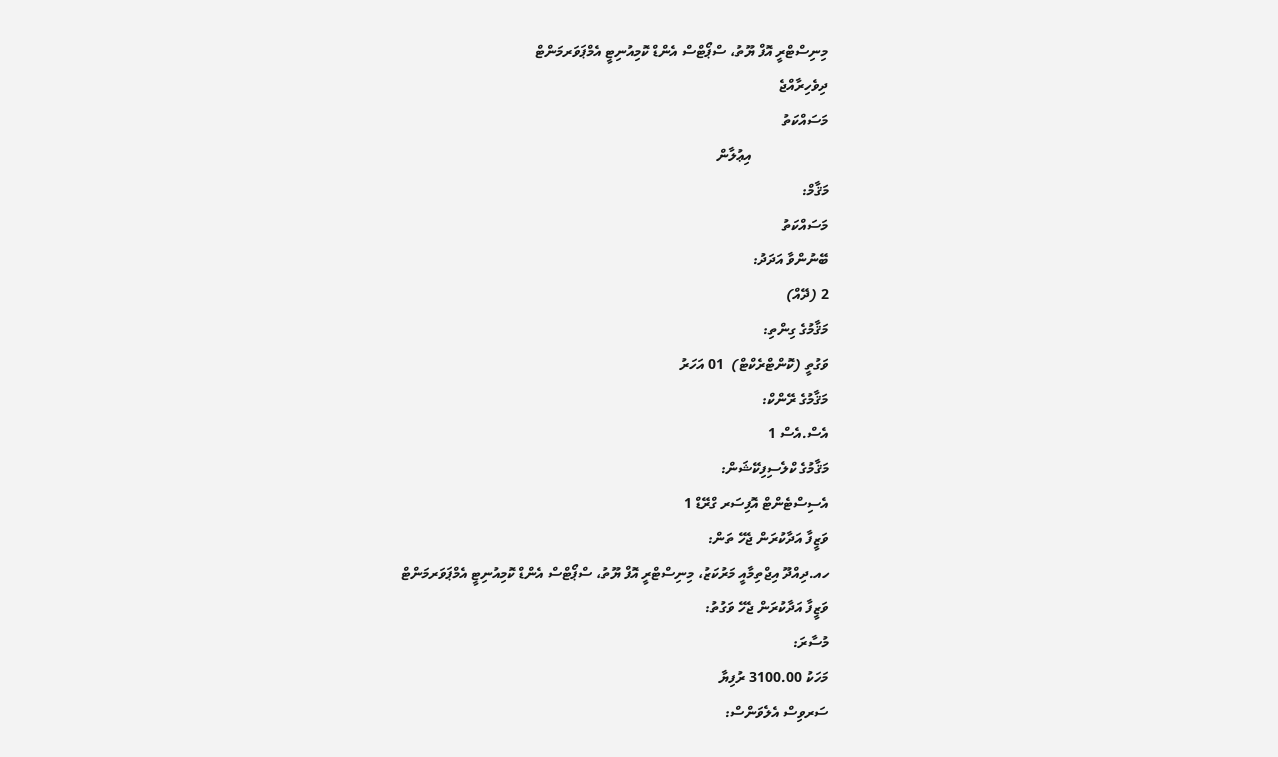މިނިސްޓްރީ އޮފް ޔޫތު، ސްޕޯޓްސް އެންޑް ކޮމިއުނިޓީ އެމްޕަވަރމަންޓް
ދިވެހިރާއްޖެ
މަސައްކަތު
                     އިޢުލާން
މަޤާމް:
މަސައްކަތު
ބޭނުންވާ އަދަދު:
2 (ދޭއް)
މަޤާމުގެ ގިންތި:
ވަގުތީ (ކޮންޓްރެކްޓް)  01 އަހަރު
މަޤާމުގެ ރޭންކް:
އެސް.އެސް 1
މަޤާމުގެ ކްލެސިފިކޭޝަން:
އެސިސްޓެންޓް އޮފިސަރ ގްރޭޑް 1
ވަޒީފާ އަދާކުރަން ޖެހޭ ތަން:
ހއ.ދިއްދޫ އިޖްތިމާއީ މަރުކަޒު، މިނިސްޓްރީ އޮފް ޔޫތު، ސްޕޯޓްސް އެންޑް ކޮމިއުނިޓީ އެމްޕަވަރމަންޓް
ވަޒީފާ އަދާކުރަން ޖެހޭ ވަގުތު:
މުސާރަ:
މަހަކު 3100.00 ރުފިޔާ
ސަރވިސް އެލެވަންސް: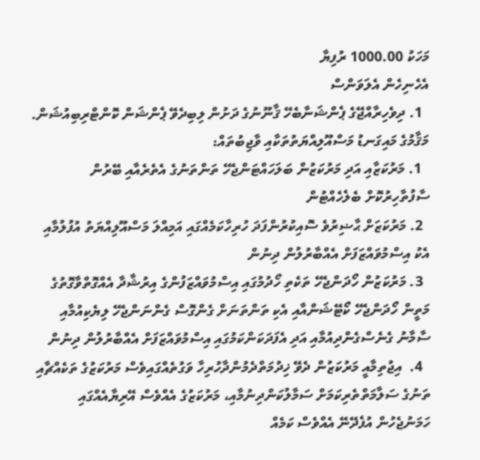މަހަކު 1000.00 ރުފިޔާ
އެހެނިހެން އެލަވަންސް
  1. ދިވެހިރާއްޖޭގެ ޕެންޝަނާބެހޭ ޤާނޫނުގެ ދަށުން ލިބިދެވޭ ޕެންޝަން ކޮންޓްރިބިއުޝަން.
މަޤާމުގެ މައިގަނޑު މަސްއޫލިއްޔަތުތަކާއި ވާޖިބުތައް:
  1. މަރުކަޒާއި އަދި މަރުކަޒުން ބަލަހައްޓަންޖެހޭ ތަންތަނުގެ އެތެރެއާއި ބޭރުން ސާފުތާހިރުކޮށް ބެލެހެއްޓުން
  2. މަރުކަޒަށް ޙާޟިރުވެ ސޮއިކުރުންފަދަ ހުރިހާކަމެއްގައި އަމިއްލަ މަސްއޫލިއްޔަތު އުފުލުމާއި އެކު އިސްމުވައްޒަފަށް އެއްބާރުލުން ދިނުން
  3. މަރުކަޒުން ހޯދަންޖެހޭ ތަކެތި ހޯދުމުގައި އިސްމުވައްޒަފުންގެ އިރުޝާދާ އެއްގޮތްވާގޮތުގެ މަތީން ހޯދަންޖެހޭ ކޯޓޭޝަންއާއި އެކި ތަންތަނަށް ގެންގޮސް ގެންނަންޖެހޭ ލިޔެކިއުމާއި ސާމާނު ގެނެސްގެންދިއުމާއި އަދި އެފަދަކަންކަމުގައި އިސްމުވައްޒަފަށް އެއްބާރުލުން ދިނުން
  4.  އިޖުތިމާއީ މަރުކަޒުން ދެވޭ ޚިދުމަތްދެމުންދާހުރިހާ ވަގުތެއްގައިވެސް މަރުކަޒުގެ ތަކެއްޗާއި ތަނުގެ ސަލާމަތްތެރިކަމަށް ސަމާލުކަންދިނުމާއި، މަރުކަޒުގެ އެއްވެސް އޭރިޔާއެއްގައި ހަމަނުޖެހުން އުފެދޭނޭ އެއްވެސް ކަމެއް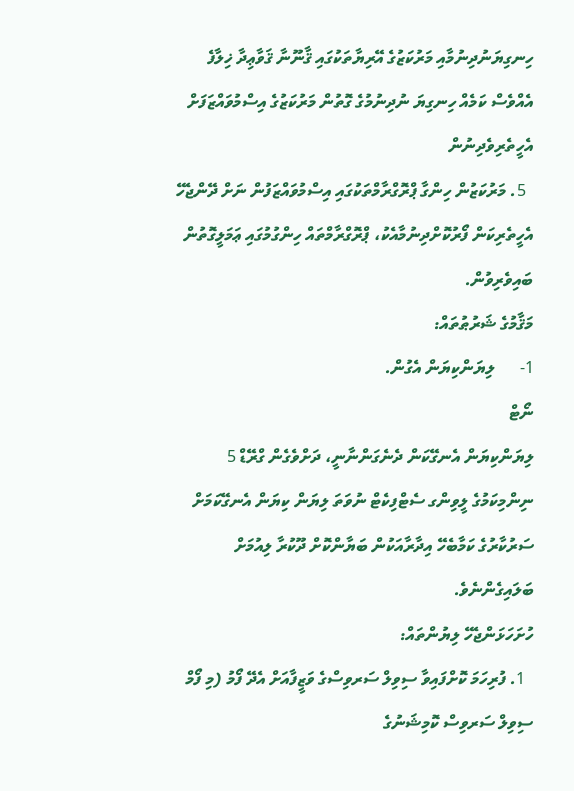ހިނގިޔަނުދިނުމާއި މަރުކަޒުގެ އޭރިޔާތަކުގައި ޤާނޫނާ ޤަވާޢިދާ ޚިލާފެ އެއްވެސް ކަމެއް ހިނގިޔަ ނުދިނުމުގެ ގޮތުން މަރުކަޒުގެ އިސްމުވައްޒަފަށް އެހީތެރިވެދިނުން
  5. މަރުކަޒުން ހިންގާ ޕްރޮގްރާމްތަކުގައި އިސްމުވައްޒަފުން ނަށް ދޭންޖެހޭ އެހީތެރިކަން ފޯރުކޮށްދިނުމާއެކު، ޕްރޮގްރާމްތައް ހިންގުމުގައި ޢަމަލީގޮތުން ބައިވެރިވުން.
މަޤާމުގެ ޝަރުޠުތައް:
1-      ލިޔަންކިޔަން އެގުން.
ނޯޓް
ލިޔަންކިޔަން އެނގޭކަން ދެނެގަންނާނީ، ދަށްވެގެން ގްރޭޑް 5 ނިންމިކަމުގެ ލީވިންގ ސެޓްފިކެޓް ނުވަތަ ލިޔަން ކިޔަން އެނގޭކަމަށް ސަރުކާރުގެ ކަމާބެހޭ އިދާރާއަކުން ބަޔާންކޮށް ދޫކުރާ ލިއުމަށް ބަލައިގެންނެވެ.
ހުށަހަޅަންޖެހޭ ލިޔުންތައް:
  1. ފުރިހަމަ ކޮށްފައިވާ ސިވިލް ސަރވިސްގެ ވަޒީފާއަށް އެދޭ ފޯމު (މި ފޯމް ސިވިލް ސަރވިސް ކޮމިޝަނުގެ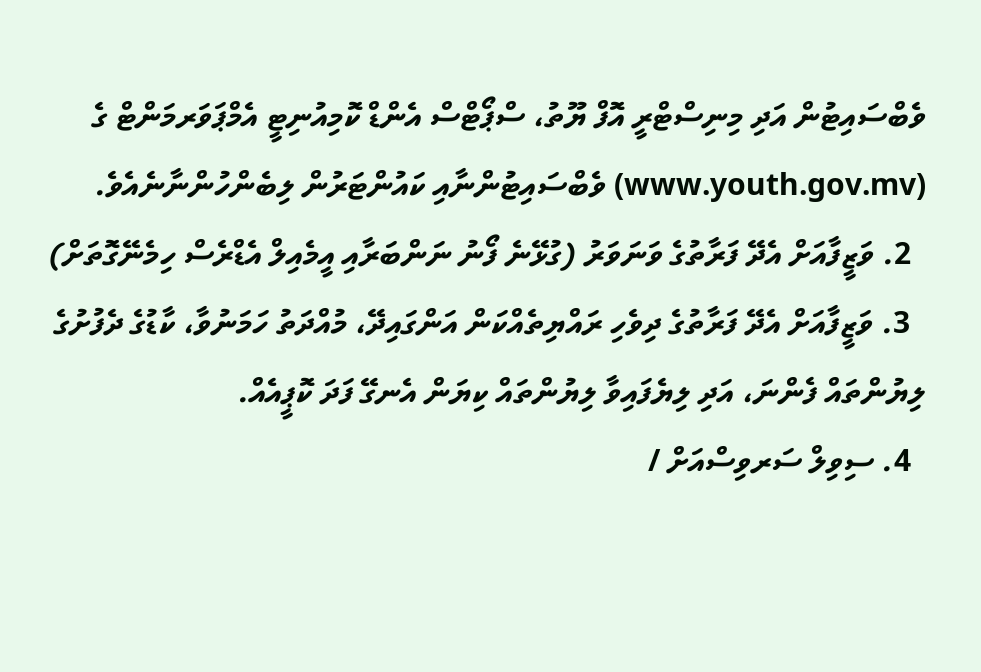ވެބްސައިޓުން އަދި މިނިސްޓްރީ އޮފް ޔޫތު، ސްޕޯޓްސް އެންޑް ކޮމިއުނިޓީ އެމްޕަވަރމަންޓް ގެ (www.youth.gov.mv) ވެބްސައިޓުންނާއި ކައުންޓަރުން ލިބެންހުންނާނެއެވެ.
  2. ވަޒީފާއަށް އެދޭ ފަރާތުގެ ވަނަވަރު (ގުޅޭނެ ފޯނު ނަންބަރާއި އީމެއިލް އެޑްރެސް ހިމެނޭގޮތަށް)
  3. ވަޒީފާއަށް އެދޭ ފަރާތުގެ ދިވެހި ރައްޔިތެއްކަން އަންގައިދޭ، މުއްދަތު ހަމަނުވާ، ކާޑުގެ ދެފުށުގެ ލިޔުންތައް ފެންނަ، އަދި ލިޔެފައިވާ ލިޔުންތައް ކިޔަން އެނގޭ ފަދަ ކޮޕީއެއް.
  4. ސިވިލް ސަރވިސްއަށް /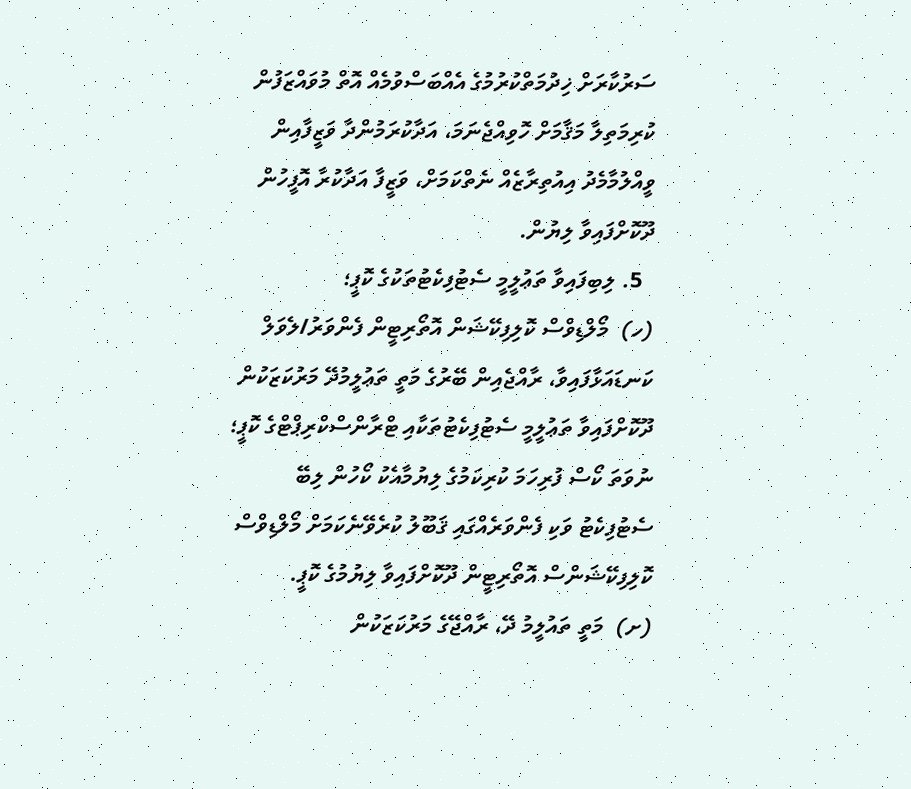ސަރުކާރަށް ޚިދުމަތްކުރުމުގެ އެއްބަސްވުމެއް އޮތް މުވައްޒަފުން ކުރިމަތިލާ މަޤާމަށް ހޮވިއްޖެނަމަ، އަދާކުރަމުންދާ ވަޒީފާއިން ވީއްލުމާމެދު އިއުތިރާޒެއް ނެތްކަމަށް، ވަޒީފާ އަދާކުރާ އޮފީހުން ދޫކޮށްފައިވާ ލިޔުން.
  5. ލިބިފައިވާ ތަޢުލީމީ ސެޓުފިކެޓުތަކުގެ ކޮޕީ؛
(ހ)  މޯލްޑިވްސް ކޮލިފިކޭޝަން އޮތޯރިޓީން ފެންވަރު/ލެވަލް ކަނޑައަޅާފައިވާ، ރާއްޖެއިން ބޭރުގެ މަތީ ތަޢުލީމުދޭ މަރުކަޒަކުން ދޫކޮށްފައިވާ ތަޢުލީމީ ސެޓުފިކެޓުތަކާއި ޓްރާންސްކްރިޕްޓްގެ ކޮޕީ؛  ނުވަތަ ކޯސް ފުރިހަމަ ކުރިކަމުގެ ލިޔުމާއެކު ކޯހުން ލިބޭ ސެޓުފިކެޓު ވަކި ފެންވަރެއްގައި ޤަބޫލު ކުރެވޭނެކަމަށް މޯލްޑިވްސް ކޮލިފިކޭޝަންސް އޮތޯރިޓީން ދޫކޮށްފައިވާ ލިޔުމުގެ ކޮޕީ.
(ށ)  މަތީ ތައުލީމު ދޭ، ރާއްޖޭގެ މަރުކަޒަކުން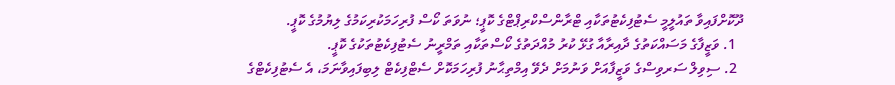ދޫކޮށްފައިވާ ތައުލީމީ ސެޓުފިކެޓުތަކާއި ޓްރާންސްކްރިޕްޓްގެ ކޮޕީ؛ ނުވަތަ ކޯސް ފުރިހަމަކުރިކަމުގެ ލިޔުމުގެ ކޮޕީ.
  1. ވަޒީފާގެ މަސައްކަތުގެ ދާއިރާއާ ގުޅޭ ކުރު މުއްދަތުގެ ކޯސްތަކާއި ތަމްރީނު ސެޓުފިކެޓުތަކުގެ ކޮޕީ.
  2. ސިވިލް ސަރވިސްގެ ވަޒީފާއަށް ވަނުމަށް ދެވޭ އިމްތިޙާނު ފުރިހަމަކޮށް ސެޓްފިކެޓް ލިބިފައިވާނަމަ، އެ ސެޓުފިކެޓްގެ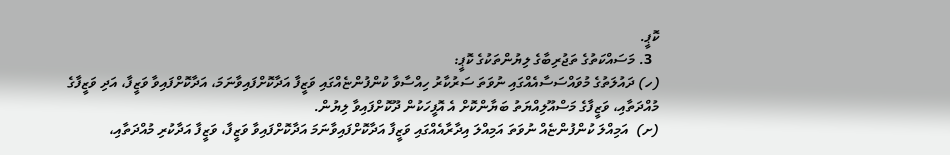ކޮޕީ.
  3. މަސައްކަތުގެ ތަޖުރިބާގެ ލިޔުންތަކުގެ ކޮޕީ:
(ހ) ދައުލަތުގެ މުވައްސަސާއެއްގައި ނުވަތަ ސަރުކާރު ހިއްސާވާ ކުންފުންޏެއްގައި ވަޒީފާ އަދާކޮށްފައިވާނަމަ، އަދާކޮށްފައިވާ ވަޒީފާ، އަދި ވަޒީފާގެ މުއްދަތާއި، ވަޒީފާގެ މަސްއޫލިއްޔަތު ބަޔާންކޮށް އެ އޮފީހަކުން ދޫކޮށްފައިވާ ލިޔުން.
(ށ)  އަމިއްލަ ކުންފުންޏެއް ނުވަތަ އަމިއްލަ އިދާރާއެއްގައި ވަޒީފާ އަދާކޮށްފައިވާނަމަ އަދާކޮށްފައިވާ ވަޒީފާ، ވަޒީފާ އަދާކުރި މުއްދަތާއި،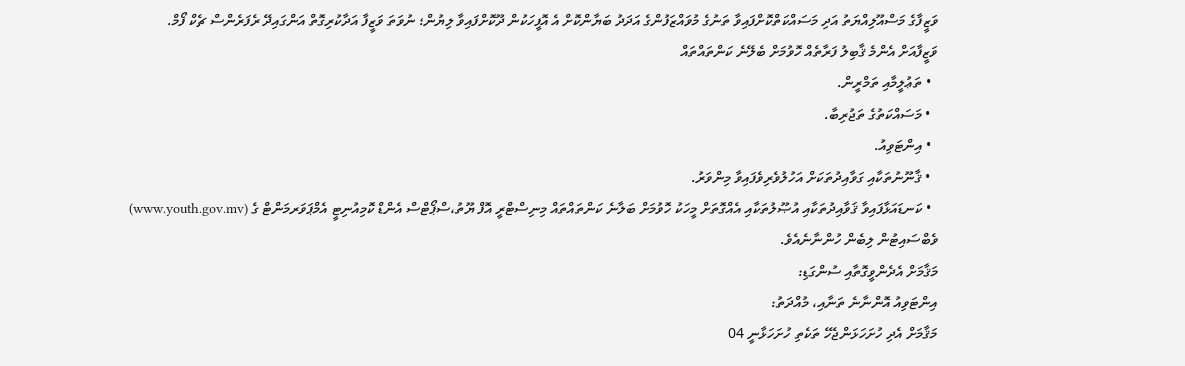ވަޒީފާގެ މަސްއޫލިއްޔަތު އަދި މަސައްކަތްކޮށްފައިވާ ތަނުގެ މުވައްޒަފުންގެ އަދަދު ބަޔާންކޮށް އެ އޮފީހަކުން ދޫކޮށްފައިވާ ލިޔުން؛ ނުވަތަ ވަޒީފާ އަދާކުރިގޮތް އަންގައިދޭ ރެފަރެންސް ޗެކް ފޯމް.
ވަޒީފާއަށް އެންމެ ޤާބިލު ފަރާތެއް ހޮވުމަށް ބެލޭނެ ކަންތައްތައް
  • ތަޢުލީމާއި ތަމްރީން.
  • މަސައްކަތުގެ ތަޖުރިބާ.
  • އިންޓަވިއު.
  • ޤާނޫނުތަކާއި ގަވާއިދުތަކަށް އަހުލުވެރިވެފައިވާ މިންވަރު.
  • ކަނޑައަޅާފައިވާ ޤަވާއިދުތަކާއި އުޞޫލުތަކާއި އެއްގޮތަށް މީހަކު ހޮވުމަށް ބަލާނެ ކަންތައްތައް މިނިސްޓްރީ އޮފް ޔޫތު،ސްޕޯޓްސް އެންޑް ކޮމިއުނިޓީ އެމްޕަވަރމަންޓް ގެ (www.youth.gov.mv) ވެބްސައިޓުން ލިބެން ހުންނާނެއެވެ.
މަޤާމަށް އެދެންވީގޮތާއި ސުންގަޑި:
އިންޓަވިއު އޮންނާނެ ތަނާއި، މުއްދަތު:
މަޤާމަށް އެދި ހުށަހަޅަންޖެހޭ ތަކެތި ހުށަހަޅާނީ 04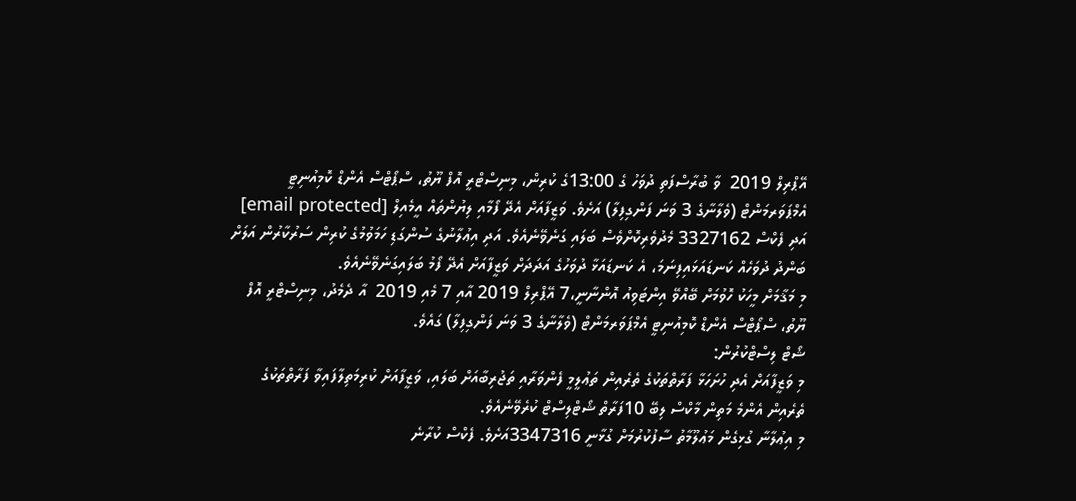އޭޕްރިލް 2019  ވާ ބުރާސްފަތި ދުވަހު ގެ 13:00ގެ ކުރިން، މިނިސްޓްރީ އޮފް ޔޫތު، ސްޕޯޓްސް އެންޑް ކޮމިއުނިޓީ އެމްޕަވަރމަންޓް (ވެލާނާގެ 3 ވަނަ ފަންގިފިލާ) އަށެވެ. ވަޒީފާއަށް އެދޭ ފޯމާއި ލިޔުންތައް އީމެއިލް [email protected] އަދި ފެކްސް 3327162 މެދުވެރިކޮށްވެސް ބަލައި ގަނެވޭނެއެވެ. އަދި އިޢުލާނުގެ ސުންގަޑި ހަމަވުމުގެ ކުރިން ސަރުކާރުން އަލަށް ބަންދު ދުވަހެއް ކަނޑައަޅައިފިނަމަ، އެ ކަނޑައަޅާ ދުވަހުގެ އަދަދަށް ވަޒީފާއަށް އެދޭ ފޯމު ބަލައިގަނެވޭނެއެވެ.
މި މަޤާމަށް މީހަކު ހޮވުމަށް ބޭއްވޭ އިންޓަވިއު އޮންނާނީ،7 އޭޕްރިލް 2019 އާއި 7 މެއި 2019  އާ ދެމެދު، މިނިސްޓްރީ އޮފް ޔޫތު، ސްޕޯޓްސް އެންޑް ކޮމިއުނިޓީ އެމްޕަވަރމަންޓް (ވެލާނާގެ 3 ވަނަ ފަންގިފިލާ) ގައެވެ.
ޝޯޓް ލިސްޓްކުރުން:
މި ވަޒީފާއަށް އެދި ހުށަހަޅާ ފަރާތްތަކުގެ ތެރެއިން ތަޢުލީމީ ފެންވަރާއި ތަޖުރިބާއަށް ބަލައި، ވަޒީފާއަށް ކުރިމަތިލާފައިވާ ފަރާތްތަކުގެ ތެރެއިން އެންމެ މަތިން މާކްސް ލިބޭ 10ފަރާތް ޝޯޓްލިސްޓް ކުރެވޭނެއެވެ.
މި އިޢުލާނާ ގުޅިގެން މަޢުލޫމާތު ސާފުކުރުމަށް ގުޅާނީ 3347316އަށެވެ. ފެކްސް ކުރާނެ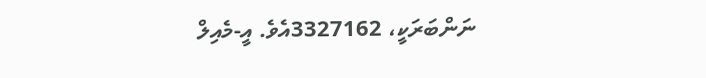ނަންބަރަކީ، 3327162އެވެ. އީ-މެއިލް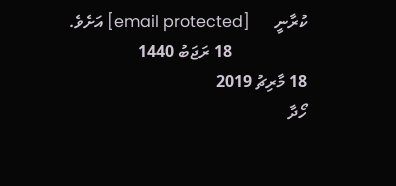ކުރާނީ      [email protected] އަށެވެ.
                  18 ރަޖަބު 1440
18 މާރިޗު 2019
ހޯދާ